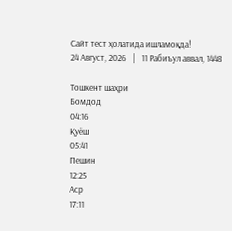Сайт тест ҳолатида ишламоқда!
24 Август, 2026   |   11 Рабиъул аввал, 1448

Тошкент шаҳри
Бомдод
04:16
Қуёш
05:41
Пешин
12:25
Аср
17:11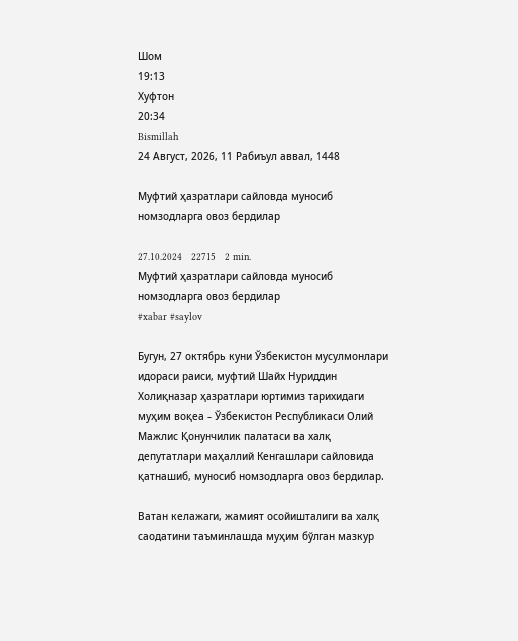Шом
19:13
Хуфтон
20:34
Bismillah
24 Август, 2026, 11 Рабиъул аввал, 1448

Муфтий ҳазратлари сайловда муносиб номзодларга овоз бердилар

27.10.2024   22715   2 min.
Муфтий ҳазратлари сайловда муносиб номзодларга овоз бердилар
#xabar #saylov

Бугун, 27 октябрь куни Ўзбекистон мусулмонлари идораси раиси, муфтий Шайх Нуриддин Холиқназар ҳазратлари юртимиз тарихидаги муҳим воқеа – Ўзбекистон Республикаси Олий Мажлис Қонунчилик палатаси ва халқ депутатлари маҳаллий Кенгашлари сайловида қатнашиб, муносиб номзодларга овоз бердилар.

Ватан келажаги, жамият осойишталиги ва халқ саодатини таъминлашда муҳим бўлган мазкур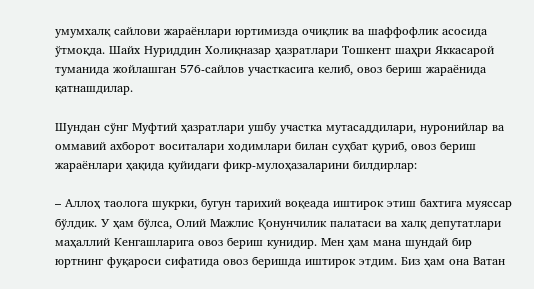умумхалқ сайлови жараёнлари юртимизда очиқлик ва шаффофлик асосида ўтмоқда. Шайх Нуриддин Холиқназар ҳазратлари Тошкент шаҳри Яккасарой туманида жойлашган 576-сайлов участкасига келиб, овоз бериш жараёнида қатнашдилар.

Шундан сўнг Муфтий ҳазратлари ушбу участка мутасаддилари, нуронийлар ва оммавий ахборот воситалари ходимлари билан суҳбат қуриб, овоз бериш жараёнлари ҳақида қуйидаги фикр-мулоҳазаларини билдирлар:

– Аллоҳ таолога шукрки, бугун тарихий воқеада иштирок этиш бахтига муяссар бўлдик. У ҳам бўлса, Олий Мажлис Қонунчилик палатаси ва халқ депутатлари маҳаллий Кенгашларига овоз бериш кунидир. Мен ҳам мана шундай бир юртнинг фуқароси сифатида овоз беришда иштирок этдим. Биз ҳам она Ватан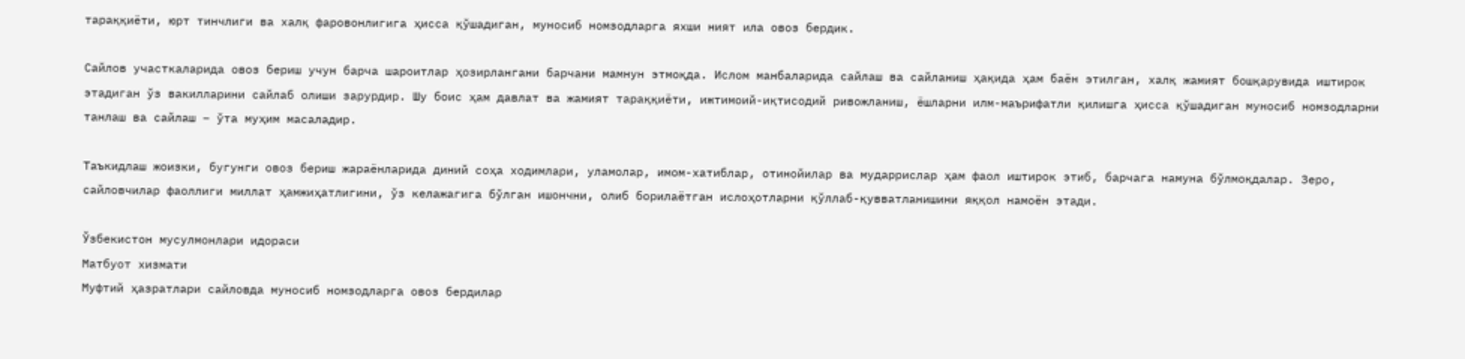тараққиёти, юрт тинчлиги ва халқ фаровонлигига ҳисса қўшадиган, муносиб номзодларга яхши ният ила овоз бердик.

Сайлов участкаларида овоз бериш учун барча шароитлар ҳозирлангани барчани мамнун этмоқда. Ислом манбаларида сайлаш ва сайланиш ҳақида ҳам баён этилган, халқ жамият бошқарувида иштирок этадиган ўз вакилларини сайлаб олиши зарурдир. Шу боис ҳам давлат ва жамият тараққиёти, ижтимоий-иқтисодий ривожланиш, ёшларни илм-маърифатли қилишга ҳисса қўшадиган муносиб номзодларни танлаш ва сайлаш – ўта муҳим масаладир.

Таъкидлаш жоизки, бугунги овоз бериш жараёнларида диний соҳа ходимлари, уламолар, имом-хатиблар, отинойилар ва мударрислар ҳам фаол иштирок этиб, барчага намуна бўлмоқдалар. Зеро, сайловчилар фаоллиги миллат ҳамжиҳатлигини, ўз келажагига бўлган ишончни, олиб борилаётган ислоҳотларни қўллаб-қувватланишини яққол намоён этади.

Ўзбекистон мусулмонлари идораси
Матбуот хизмати
Муфтий ҳазратлари сайловда муносиб номзодларга овоз бердилар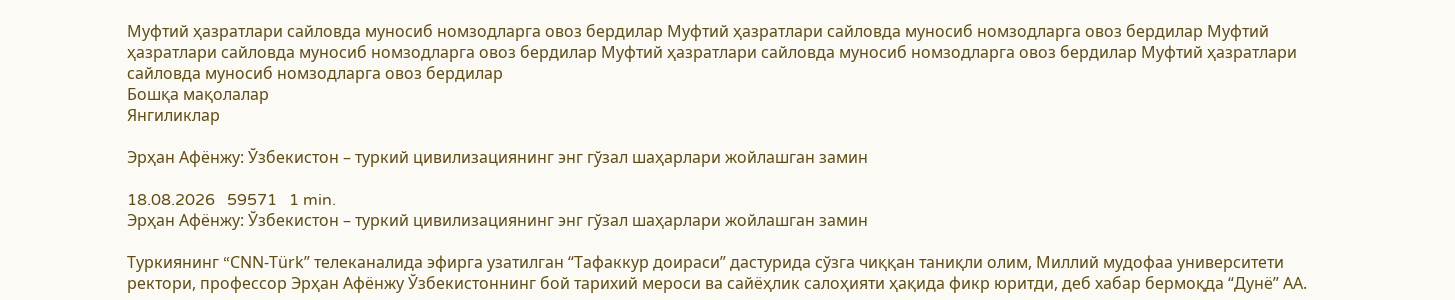Муфтий ҳазратлари сайловда муносиб номзодларга овоз бердилар Муфтий ҳазратлари сайловда муносиб номзодларга овоз бердилар Муфтий ҳазратлари сайловда муносиб номзодларга овоз бердилар Муфтий ҳазратлари сайловда муносиб номзодларга овоз бердилар Муфтий ҳазратлари сайловда муносиб номзодларга овоз бердилар
Бошқа мақолалар
Янгиликлар

Эрҳан Афёнжу: Ўзбекистон – туркий цивилизациянинг энг гўзал шаҳарлари жойлашган замин

18.08.2026   59571   1 min.
Эрҳан Афёнжу: Ўзбекистон – туркий цивилизациянинг энг гўзал шаҳарлари жойлашган замин

Туркиянинг “CNN-Türk” телеканалида эфирга узатилган “Тафаккур доираси” дастурида сўзга чиққан таниқли олим, Миллий мудофаа университети ректори, профессор Эрҳан Афёнжу Ўзбекистоннинг бой тарихий мероси ва сайёҳлик салоҳияти ҳақида фикр юритди, деб хабар бермоқда “Дунё” АА.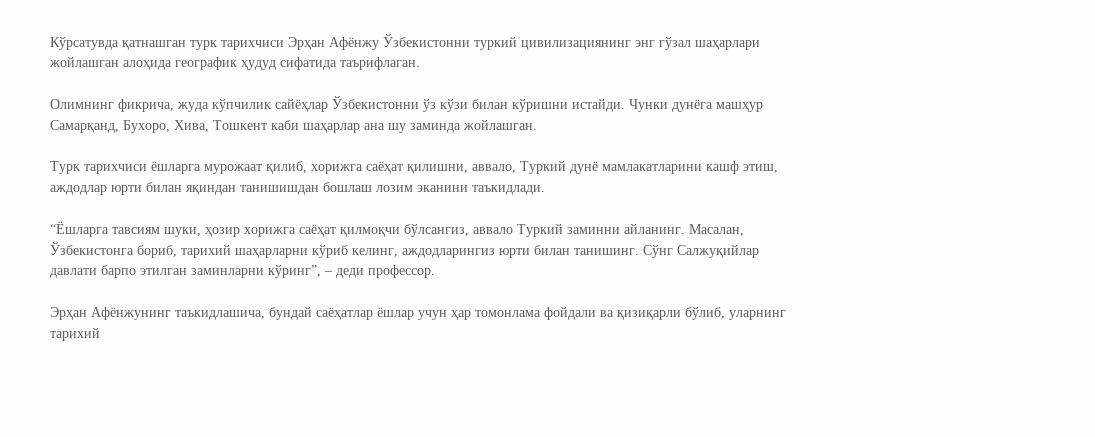Кўрсатувда қатнашган турк тарихчиси Эрҳан Афёнжу Ўзбекистонни туркий цивилизациянинг энг гўзал шаҳарлари жойлашган алоҳида географик ҳудуд сифатида таърифлаган.

Олимнинг фикрича, жуда кўпчилик сайёҳлар Ўзбекистонни ўз кўзи билан кўришни истайди. Чунки дунёга машҳур Самарқанд, Бухоро, Хива, Тошкент каби шаҳарлар ана шу заминда жойлашган.

Турк тарихчиси ёшларга мурожаат қилиб, хорижга саёҳат қилишни, аввало, Туркий дунё мамлакатларини кашф этиш, аждодлар юрти билан яқиндан танишишдан бошлаш лозим эканини таъкидлади.

“Ёшларга тавсиям шуки, ҳозир хорижга саёҳат қилмоқчи бўлсангиз, аввало Туркий заминни айланинг. Масалан, Ўзбекистонга бориб, тарихий шаҳарларни кўриб келинг, аждодларингиз юрти билан танишинг. Сўнг Салжуқийлар давлати барпо этилган заминларни кўринг”, – деди профессор.

Эрҳан Афёнжунинг таъкидлашича, бундай саёҳатлар ёшлар учун ҳар томонлама фойдали ва қизиқарли бўлиб, уларнинг тарихий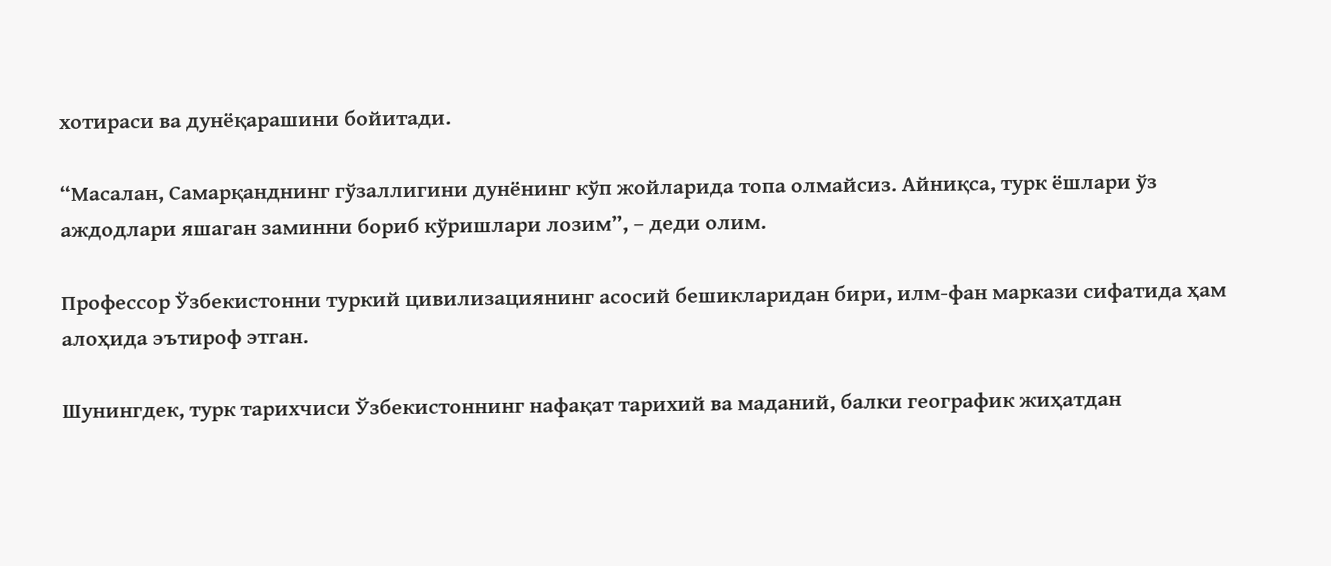хотираси ва дунёқарашини бойитади.

“Масалан, Самарқанднинг гўзаллигини дунёнинг кўп жойларида топа олмайсиз. Айниқса, турк ёшлари ўз аждодлари яшаган заминни бориб кўришлари лозим”, – деди олим.

Профессор Ўзбекистонни туркий цивилизациянинг асосий бешикларидан бири, илм-фан маркази сифатида ҳам алоҳида эътироф этган.

Шунингдек, турк тарихчиси Ўзбекистоннинг нафақат тарихий ва маданий, балки географик жиҳатдан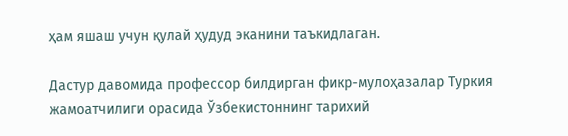ҳам яшаш учун қулай ҳудуд эканини таъкидлаган.

Дастур давомида профессор билдирган фикр-мулоҳазалар Туркия жамоатчилиги орасида Ўзбекистоннинг тарихий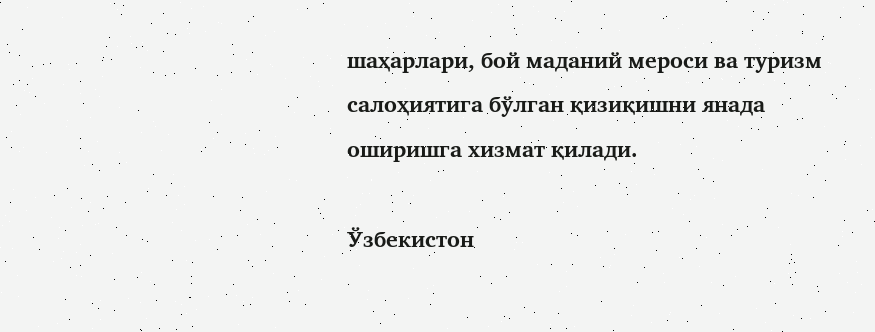шаҳарлари, бой маданий мероси ва туризм салоҳиятига бўлган қизиқишни янада оширишга хизмат қилади.

Ўзбекистон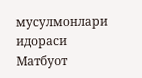мусулмонлари идораси Матбуот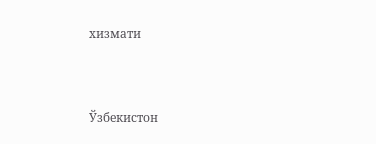хизмати



Ўзбекистон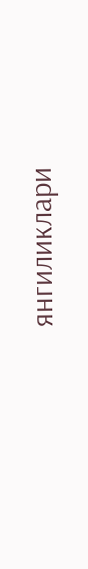янгиликлари